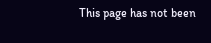This page has not been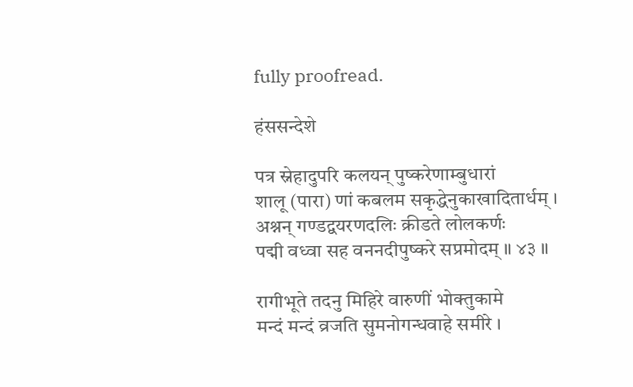fully proofread.

हंससन्देशे

पत्र स्नेहादुपरि कलयन् पुष्करेणाम्बुधारां
शालू (पारा) णां कबलम सकृद्धेनुकाखादितार्धम् ।
अश्नन् गण्डद्वयरणदलिः क्रीडते लोलकर्णः
पद्मी वध्वा सह वननदीपुष्करे सप्रमोदम् ॥ ४३ ॥

रागीभूते तदनु मिहिरे वारुणीं भोक्तुकामे
मन्दं मन्दं व्रजति सुमनोगन्धवाहे समीरे ।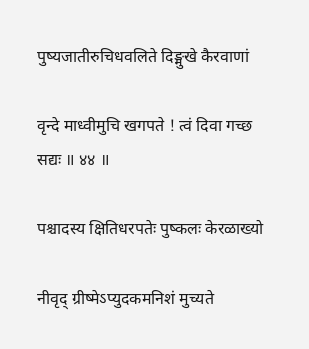पुष्यजातीरुचिधवलिते दिङ्मुखे कैरवाणां

वृन्दे माध्वीमुचि खगपते ! त्वं दिवा गच्छ सद्यः ॥ ४४ ॥

पश्चादस्य क्षितिधरपतेः पुष्कलः केरळाख्यो

नीवृद् ग्रीष्मेऽप्युदकमनिशं मुच्यते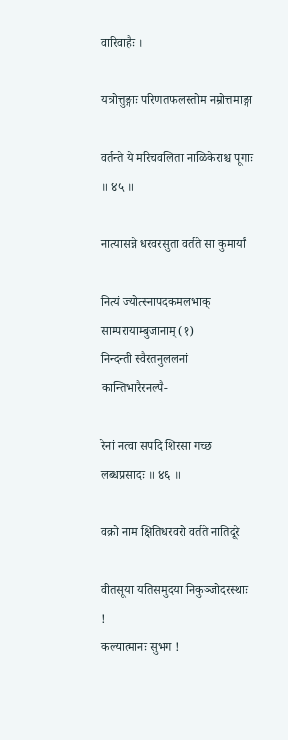वारिवाहैः ।

यत्रोत्तुङ्गाः परिणतफलस्तोम नम्रोत्तमाङ्गा

वर्तन्ते ये मरिचवलिता नाळिकेराश्च पूगाः ॥ ४५ ॥

नात्यासन्ने धरवरसुता वर्तते सा कुमार्यां

नित्यं ज्योत्स्नापदकमलभाक् साम्परायाम्बुजानाम् (१)
निन्दन्ती स्वैरतनुललनां कान्तिभारैरनल्पै-

रेनां नत्वा सपदि शिरसा गच्छ लब्धप्रसादः ॥ ४६ ॥

वक्रो नाम क्षितिधरवरो वर्तते नातिदूरे

वीतसूया यतिसमुदया निकुञ्जोदरस्थाः !
कल्यात्मानः सुभग !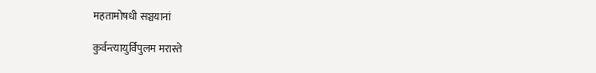महतामोषधी सञ्चयानां

कुर्वन्त्यायुर्विपुलम मरास्ते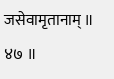जसेवामृतानाम् ॥ ४७ ॥